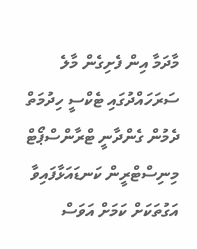މާދަމާ އިން ފެށިގެން މާލެ ސަރަހައްދުގައި ޓެކްސީ ހިދުމަތް ދެމުން ގެންދާނީ ޓްރާންސްޕޯޓް މިނިސްޓްރީން ކަނޑައަޅާފައިވާ އަގުތަކަށް ކަމަށް އަވަސް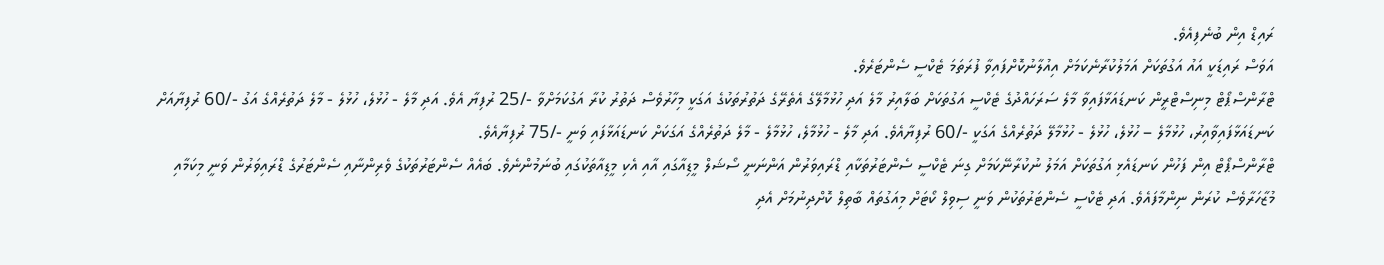ރައިޑް އިން ބުނެފިއެވެ.
އަވަސް ރައިޑަކީ އައު އަގުތަކަށް އަމަލުކުރާނެކަމަށް އިއުލާނުކޮށްފައިވާ ފުރަތަމަ ޓެކްސީ ސެންޓަރެވެ.
ޓްރާންސްޕޯޓް މިނިސްޓްރީން ކަނޑައަޅާފައިވާ މާލެ ސަރަހައްދުގެ ޓެކްސީ އަގުތަކަށް ބަލާއިރު މާލެ އަދި ހުޅުމާލޭގެ އެތެރޭގެ ދަތުރުތަކުގެ އަގަކީ މިހާރުވެސް ދަތުރު ކުރާ އަގުކަމަށްވާ -/25 ރުފިޔާ އެވެ. އަދި މާލެ - ހުޅުލެ، ހުޅުލެ - މާލެ ދަތުރެއްގެ އަގު -/60 ރުފިޔާއަށް ކަނޑައަޅާފައިވާއިރު، ހުޅުމާލެ – ހުޅުލެ، ހުޅުލެ - ހުޅުމާލޭ ދަތުރެއްގެ އަގަކީ -/60 ރުފިޔާއެވެ. އަދި މާލެ - ހުޅުމާލެ، ހުޅުމާލެ - މާލެ ދަތުރެއްގެ އަގަކަށް ކަނޑައަޅާފައި ވަނީ -/75 ރުފިޔާއެވެ.
ޓްރާންސްޕޯޓް އިން ފަހުން ކަނޑައެޅި އަގުތަކަށް އަމަލު ނުކުރާނޭކަމަށް ގިނަ ޓެކްސީ ސެންޓަރުތަކާއި ޑްރައިވަރުން އަންނަނީ ސޯޝަލް މީޑިއާގައި އާއި އެކި މީޑިއާތަކުގައި ބުނަމުންނެވެ. ބައެއް ސެންޓަރުތަކުގެ ވެރިންނާއި ސެންޓަރުގެ ޑްރައިވަރުން ވަނީ މިކަމާއި މުޒާހަރާވެސް ކުރަން ނިންމާފައެވެ. އަދި ޓެކްސީ ސެންޓަރުތަކުން ވަނީ ސިވިލް ކޯޓަށް މިއަގުތައް ބާތިލް ކޮށްދިނުމަށް އެދި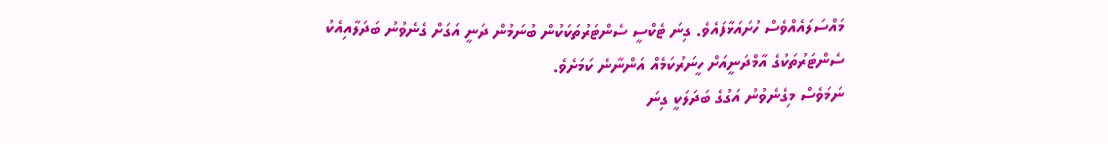މައްސަލައެއްވެސް ހުށައަޅާފައެވެ. ގިނަ ޓެކްސީ ސެންޓަރުތަކަކުން ބުނަމުން ދަނީ އަގަށް ގެނެވުނު ބަދަލާއިއެކު ސެންޓަރުތަކުގެ އާމްދަނީއަށް ހީނަރުކަމެއް އަންނާނެ ކަމަށެވެ.
ނަމަވެސް މިގެނެވުނު އަގުގެ ބަދަލަކީ ގިނަ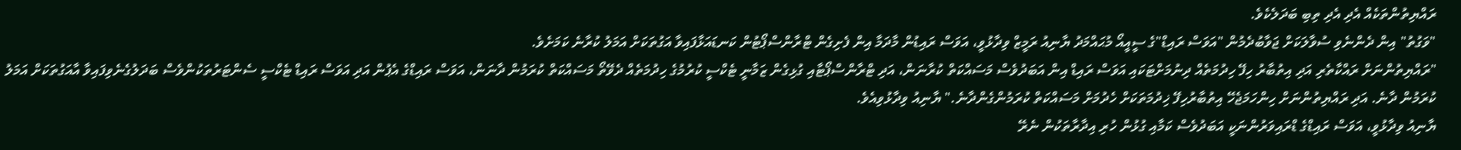ރައްޔިތުންތަކެއް އެދި އެދި ތިބި ބަދަލެކެވެ.
"ވަގުތު" އިން ދެންނެވި ސުވާލަކަށް ޖަވާބުދެމުން "އަވަސް ރައިޑް"ގެ ސީއީއޯ މުޙައްމަދު ޔާނިއު ރަމީޒް ވިދާޅުވީ، އަވަސް ރައިޑުން މާދަމާ އިން ފެށިގެން ޓްރާންސްޕޯޓުން ކަނޑައަޅާފައިވާ އަގުތަކަށް އަމަލު ކުރާނެ ކަމަށެވެ.
"ރައްޔިތުންނަށް ރައްކާތެރި އަދި އިތުބާރު ހިފޭ ހިދުމަތެއް ދިނުމަށްޓަކައި އަވަސް ރައިޑް އިން އަބަދުވެސް މަސައްކަތް ކުރާނަން، އަދި ޓްރާންސްޕޯޓާއި ގުޅިގެން ޒަމާނީ ޓެކްސީ ކުރުމުގެ ހިދުމަތެއް ދެވޭތޯ މަސައްކަތް ކުރަމުން ދާނަން، އަވަސް ރައިޑްގެ އެޕުން އަދި އަވަސް ރައިޑް ޓެކްސީ ސެންޓަރުތަކުންވެސް ބަދަލުގެނެވިފައިވާ އާއަގުތަކަށް އަމަލު ކުރަމުން ދާނެ. އަދި ރައްޔިތުންނަށް ހިންހަމަޖެހޭ އިތުބާރުހިފޭ ޚިދުމަތަކަށް ހެދުމަށް މަސައްކަތް ކުރަމުންގެންދާނެ." ޔާނިއު ވިދާޅުވިއެވެ.
ޔާނިއު ވިދާޅުވީ، އަވަސް ރައިޑްގެ ޑްރައިވަރުންނަކީ އަބަދުވެސް ކަމާއި ގުޅުން ހުރި އިދާރާތަކުން ނެރޭ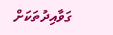ގަވާއިދުތަކަށް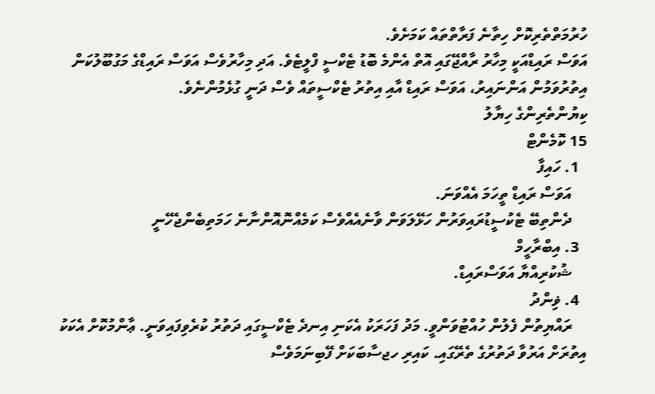ހުރުމަތްތެރިކޮށް ހިތާނެ ފަރާތްތައް ކަމަށެވެ.
އަވަސް ރައިޑްއަކީ މިހާރު ރާއްޖޭގައި އޮތް އެންމެ ބޮޑު ޓެކްސީ ފްލީޓެވެ. އަދި މިހާރުވެސް އަވަސް ރައިޑްގެ މަގުބޫލުކަން އިތުރުވަމުން އަންނައިރު، އަވަސް ރައިޑް އާއި އިތުރު ޓެކްސީތައް ވެސް ދަނީ ގުޅެމުންނެވެ.
ކިޔުންތެރިންގެ ހިޔާލު
15 ކޮމެންޓް
  1. ހައިފާ
    އަވަސް ރައިޑް ތީހަމަ އެއްވަނަ.
    ދެންތިބޭ ޓެކުސީޑުރައިވަރުން ހަޅޭލަވަން ވާނެއެއްވެސް ކަމެއްނޮއޮންނާނެ ހަމަތިބެންޖެހޭނީ
  3. އިބްރާހީމް
    ޝުކުރިއްޔާ އަވަސްރައިޑް.
  4. ޥިންދު
    ރައްޔިތުން ފެލުން ހުއްޓުވަންވީ. މަދު ފަހަރަކު އެކަނި އިނދެ ޓެކްސީގައި ދަތުރު ކުރެވިފައިވަނީ. ޢާންމުކޮށް އެކަކު އިތުރަށް އަރުވާ ދަތުރުގެ ތެރޭގައި. ކައިރި ހޖސާބަކަށް ފޭބިނަމަވެސް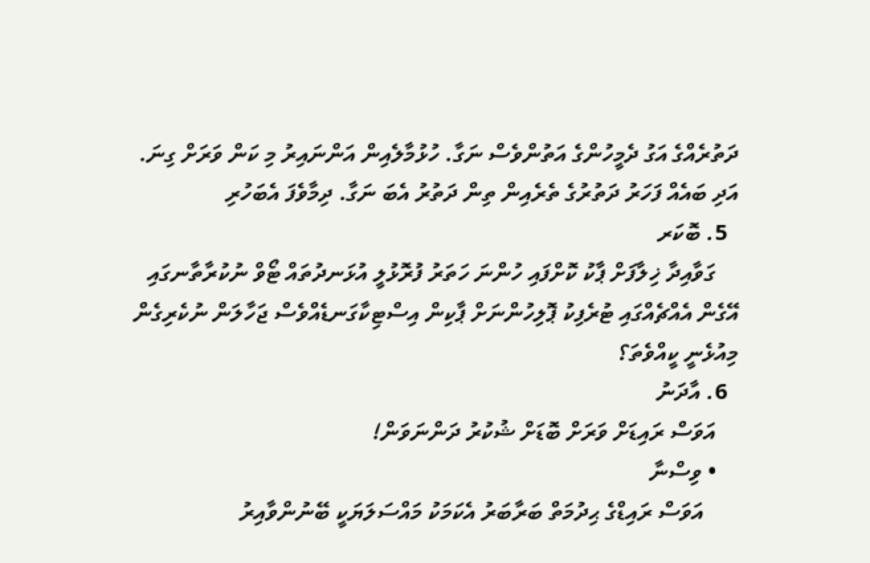ދަތުރެއްގެ އަގު ދެމީހުންގެ އަތުންވެސް ނަގާ. ހުޅުމާލެއިން އަންނައިރު މި ކަން ވަރަށް ގިނަ. އަދި ބައެއް ފަހަރު ދަތުރުގެ ތެރެއިން ތިން ދަތުރު އެބަ ނަގާ. ދިމާވެފަ އެބަހުރި
  5. ބޮކަރ
    ގަވާއިދާ ޚިލާފަށް ޕާކު ކޮށްފައި ހުންނަ ހަތަރު ފުރޮޅުލީ އުޅަނދުތައް ޓޯވް ނުކުރާތާނގައި އޭގެން އެއްޗެއްގައި ޓުރެފިކު ޕޮލިހުންނަށް ޕާކިން އިސްޓިކާގަނޑެއްވެސް ޖަހާލަން ނުކެރިގެން މިއުޅެނީ ކީއްވެތަ؟
  6. އާދަނު
    އަވަސް ރައިޑަށް ވަރަށް ބޮޑަށް ޝުކުރު ދަންނަވަން!
    • ވިސްނާ
      އަވަސް ރައިޑްގެ ޙިދުމަތް ބަރާބަރު އެކަމަކު މައްސަލަޔަކީ ބޭނުންވާއިރު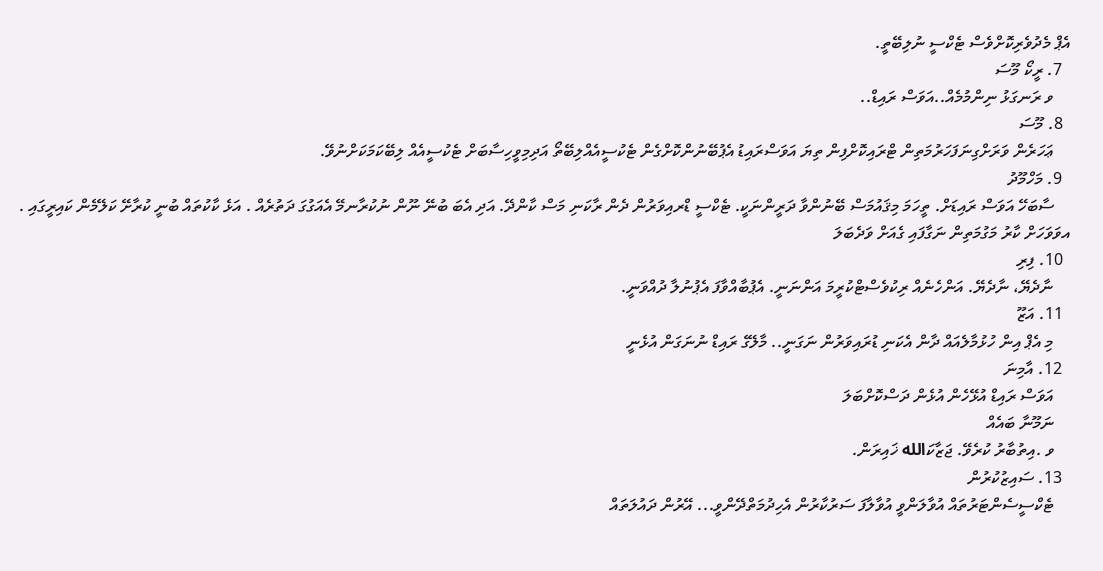އެޕް މެދުވެރިކޮށްވެސް ޓެކްސީ ނުލިބޭތީ.
  7. ރީކޯ މޫސަ
    ވ ރަނގަޅު ނިންމުމެއް..އަވަސް ރައިޑް..
  8. މޫސަ
    ޢަހަރެން ވަރަށްގިނަފަހަރުމަތިން ޓްރައިކޮށްފިން ތިޔަ އަވަސްރައިޑު އެޕުބޭނުންކޮށްގެން ޓެކުސީއެއްލިބޭތޯ އަދިމިވީހިސާބަށް ޓެކުސީއެއް ލިބޭކަމަކަށްނުވޭ.
  9. މަހްމޫދު
    ސާބަހޭ އަވަސް ރައިޑަށް. ތީހަމަ މިޤައުމަސް ބޭނުންވާ ދަރީންނަކީ. ޓެކްސީ ޑްރއިވަރުން ދެން ރާކަނި މަސް ކާންދޭ. އަދި އެބަ ބުނޭ ނޫން ނުކުރާނމޭ އެއަގުގަ ދަތުރެއް . އަޅެ ކާކުތައް ބުނީ ކުރާށޭ ކަލޭމެން ކައިރީގައި . އވަވަހަށް ކާރު މަގުމަތިން ނަގާފައި ގެއަށް ވަދެބަލަ
  10. ފިރި
    ނާދެޔޭ، ނާދެޔޭ. އަންހެނެއް ރިކުވެސްޓްކުރީމަ އަންނަނީ. އެޕުބާއްވާފަ އެޕުނުލާ ދުއްވަނީ.
  11. އަޒޫ
    މި އެޕް އިން ހުޅުމާލެއައް ދާން އެކަނި ޑުރައިވަރުން ނަގަނީ.. މާލޭގެ ރައިޑް ނުނަގަން އުޅެނީ
  12. އާމިނަ
    އަވަސް ރައިޑް އުޅޭހެން އުޅެން ދަސްކޮށްބަލަ
    ނަމޫނާ ބައެއް
    ވ .އިތުބާރު ކުރެވޭ. ޖަޒާކަالله ޚައިރަން.
  13. ސައިޒުކުރުން
    ޓެކްސީސެންޓަރުތައް އުވާލަންވީ އުވާލާފަ ސަރުކާރުން އެހިދުމަތްދޭންވީ... އޭރުން ދައުލަތައް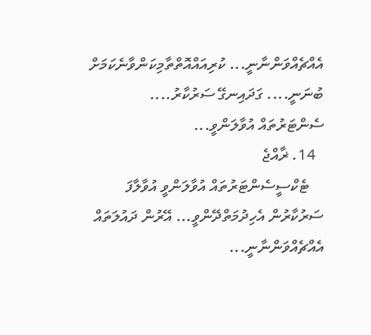އެއްޗެއްވަންނާނީ... ކުރިއައްއޮތްތާމިކަންވާނެކަމަށް ބުނަނީ.... ގަދައިނގޭ ސަރުކާރު.... ސެންޓަރުތައް އުވާލަންވީ...
  14. ޜާއްޖެ
    ޓެކްސީސެންޓަރުތައް އުވާލަންވީ އުވާލާފަ ސަރުކާރުން އެހިދުމަތްދޭންވީ... އޭރުން ދައުލަތައް އެއްޗެއްވަންނާނީ...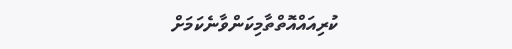ކުރިއައްއޮތްތާމިކަންވާނެކަމަށް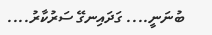ބުނަނީ.... ގަދައިނގޭ ސަރުކާރު....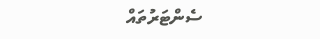ސެންޓަރުތައް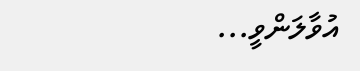އުވާލަންވީ...